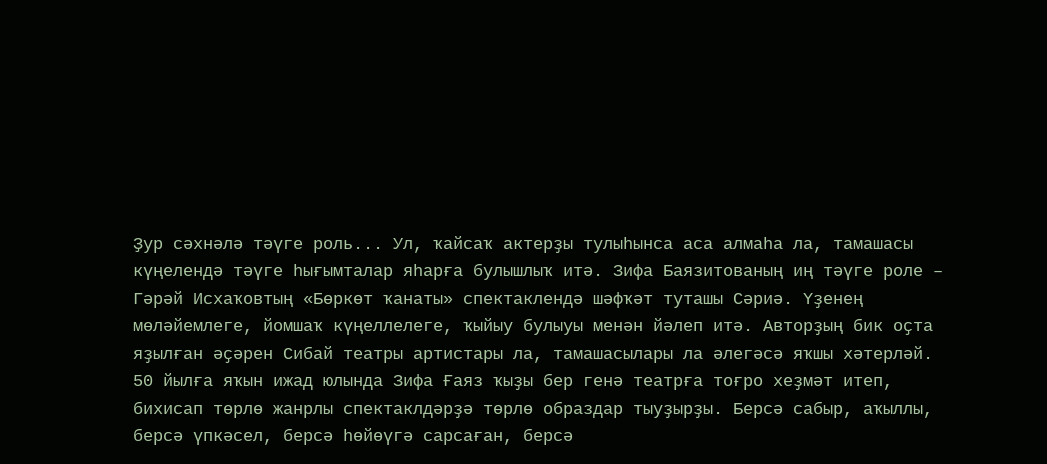Ҙур сәхнәлә тәүге роль... Ул, ҡайсаҡ актерҙы тулыһынса аса алмаһа ла, тамашасы күңелендә тәүге һығымталар яһарға булышлыҡ итә. Зифа Баязитованың иң тәүге роле – Гәрәй Исхаҡовтың «Бөркөт ҡанаты» спектаклендә шәфҡәт туташы Сәриә. Үҙенең мөләйемлеге, йомшаҡ күңеллелеге, ҡыйыу булыуы менән йәлеп итә. Авторҙың бик оҫта яҙылған әҫәрен Сибай театры артистары ла, тамашасылары ла әлегәсә яҡшы хәтерләй.
50 йылға яҡын ижад юлында Зифа Ғаяз ҡыҙы бер генә театрға тоғро хеҙмәт итеп, бихисап төрлө жанрлы спектаклдәрҙә төрлө образдар тыуҙырҙы. Берсә сабыр, аҡыллы, берсә үпкәсел, берсә һөйөүгә сарсаған, берсә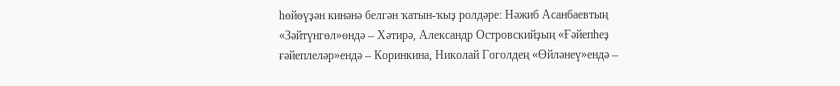һөйөүҙән кинәнә белгән ҡатын-ҡыҙ ролдәре: Нәжиб Асанбаевтың «Зәйтүнгөл»өндә – Хәтирә, Александр Островскийҙың «Ғәйепһеҙ ғәйеплеләр»ендә – Коринкина, Николай Гоголдең «Өйләнеү»ендә –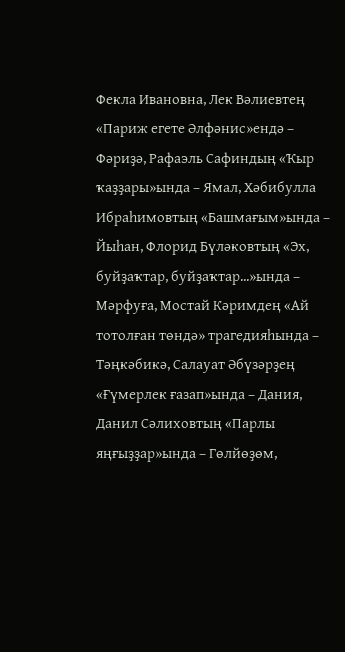Фекла Ивановна, Лек Вәлиевтең «Париж егете Әлфәнис»ендә – Фәриҙә, Рафаэль Сафиндың «Ҡыр ҡаҙҙары»ында – Ямал, Хәбибулла Ибраһимовтың «Башмағым»ында – Йыһан, Флорид Бүләковтың «Эх, буйҙаҡтар, буйҙаҡтар...»ында – Мәрфуға, Мостай Кәримдең «Ай тотолған төндә» трагедияһында – Тәңкәбикә, Салауат Әбүзәрҙең «Ғүмерлек ғазап»ында – Дания, Данил Сәлиховтың «Парлы яңғыҙҙар»ында – Гөлйөҙөм,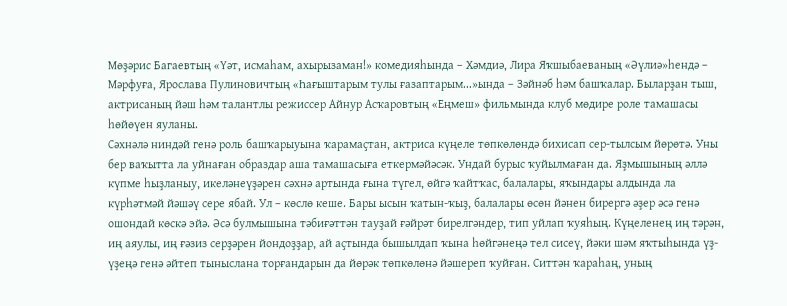Мөҙәрис Багаевтың «Үәт, исмаһам, ахырызаман!» комедияһында – Хәмдиә, Лира Яҡшыбаеваның «Әүлиә»һендә – Мәрфуға, Ярослава Пулиновичтың «Һағыштарым тулы ғазаптарым...»ында – Зәйнәб һәм башҡалар. Быларҙан тыш, актрисаның йәш һәм талантлы режиссер Айнур Асҡаровтың «Еңмеш» фильмында клуб мөдире роле тамашасы һөйөүен яуланы.
Сәхнәлә ниндәй генә роль башҡарыуына ҡарамаҫтан, актриса күңеле төпкөлөндә бихисап сер-тылсым йөрөтә. Уны бер ваҡытта ла уйнаған образдар аша тамашасыға еткермәйәсәк. Ундай бурыс ҡуйылмаған да. Яҙмышының әллә күпме һыҙланыу, икеләнеүҙәрен сәхнә артында ғына түгел, өйгә ҡайтҡас, балалары, яҡындары алдында ла күрһәтмәй йәшәү сере ябай. Ул – көслө кеше. Бары ысын ҡатын-ҡыҙ, балалары өсөн йәнен бирергә әҙер әсә генә ошондай көскә эйә. Әсә булмышына тәбиғәттән тауҙай ғәйрәт бирелгәндер, тип уйлап ҡуяһың. Күңеленең иң тәрән, иң аяулы, иң ғәзиз серҙәрен йондоҙҙар, ай аҫтында бышылдап ҡына һөйгәнеңә тел сисеү, йәки шәм яҡтыһында үҙ-үҙеңә генә әйтеп тыныслана торғандарын да йөрәк төпкөлөнә йәшереп ҡуйған. Ситтән ҡараһаң, уның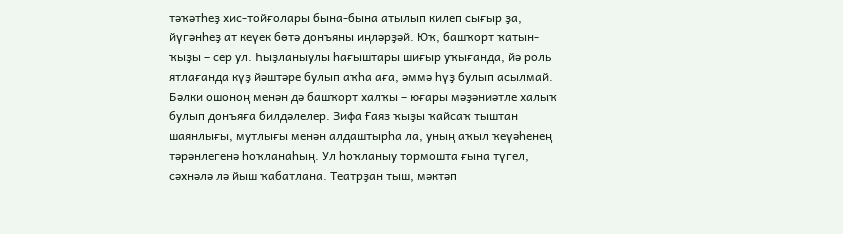тәҡәтһеҙ хис-тойғолары бына-бына атылып килеп сығыр ҙа, йүгәнһеҙ ат кеүек бөтә донъяны иңләрҙәй. Юҡ, башҡорт ҡатын-ҡыҙы – сер ул. Һыҙланыулы һағыштары шиғыр уҡығанда, йә роль ятлағанда күҙ йәштәре булып аҡһа аға, әммә һүҙ булып асылмай. Бәлки ошоноң менән дә башҡорт халҡы – юғары мәҙәниәтле халыҡ булып донъяға билдәлелер. Зифа Ғаяз ҡыҙы ҡайсаҡ тыштан шаянлығы, мутлығы менән алдаштырһа ла, уның аҡыл ҡеүәһенең тәрәнлегенә һоҡланаһың. Ул һоҡланыу тормошта ғына түгел, сәхнәлә лә йыш ҡабатлана. Театрҙан тыш, мәктәп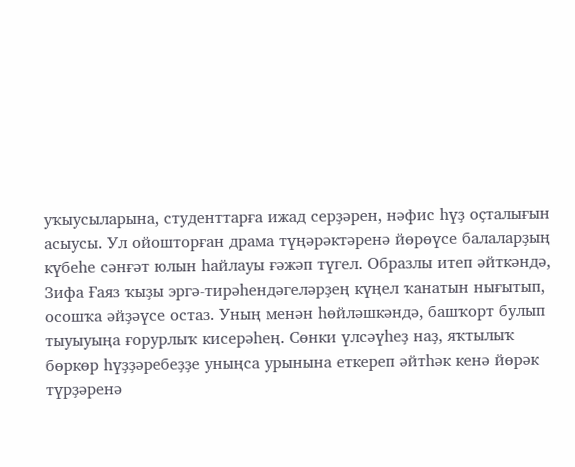уҡыусыларына, студенттарға ижад серҙәрен, нәфис һүҙ оҫталығын асыусы. Ул ойошторған драма түңәрәктәренә йөрөүсе балаларҙың күбеһе сәнғәт юлын һайлауы ғәжәп түгел. Образлы итеп әйткәндә, Зифа Ғаяз ҡыҙы эргә-тирәһендәгеләрҙең күңел ҡанатын нығытып, осошҡа әйҙәүсе остаз. Уның менән һөйләшкәндә, башҡорт булып тыуыуыңа ғорурлыҡ кисерәһең. Сөнки үлсәүһеҙ наҙ, яҡтылыҡ бөркөр һүҙҙәребеҙҙе уныңса урынына еткереп әйтһәк кенә йөрәк түрҙәренә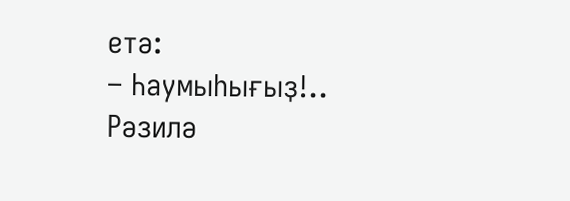етә:
– Һаумыһығыҙ!..
Рәзилә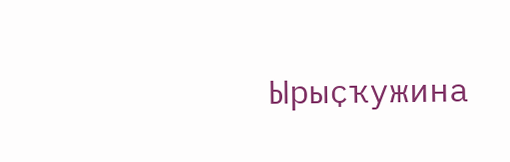Ырыҫҡужина